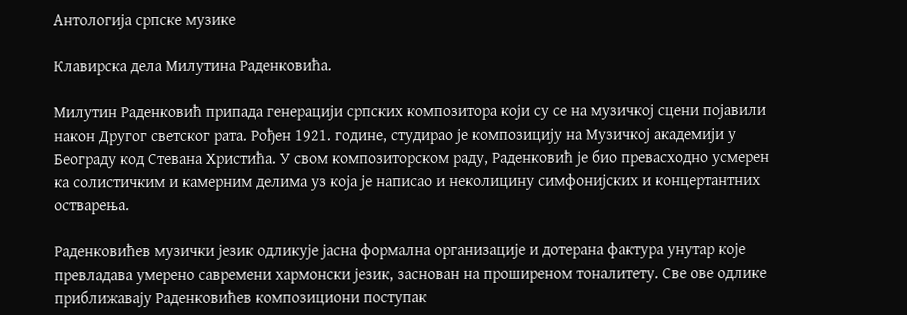Антологија српске музике

Клавирска дела Милутина Раденковића.

Милутин Раденковић припада генерацији српских композитора који су се на музичкој сцени појавили након Другог светског рата. Рођен 1921. године, студирао је композицију на Музичкој академији у Београду код Стевана Христића. У свом композиторском раду, Раденковић је био превасходно усмерен ка солистичким и камерним делима уз која је написао и неколицину симфонијских и концертантних остварења.

Раденковићев музички језик одликује јасна формална организације и дотерана фактура унутар које превладава умерено савремени хармонски језик, заснован на проширеном тоналитету. Све ове одлике приближавају Раденковићев композициони поступак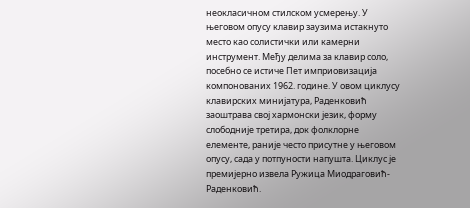неокласичном стилском усмерењу. У његовом опусу клавир заузима истакнуто место као солистички или камерни инструмент. Међу делима за клавир соло, посебно се истиче Пет имприовизација компонованих 1962. године. У овом циклусу клавирских минијатура, Раденковић заоштрава свој хармонски језик, форму слободније третира, док фолклорне елементе, раније често присутне у његовом опусу, сада у потпуности напушта. Циклус је премијерно извела Ружица Миодраговић-Раденковић.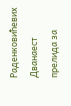Раденковићевих Дванаест прелида за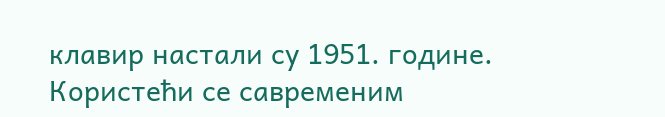клавир настали су 1951. године. Користећи се савременим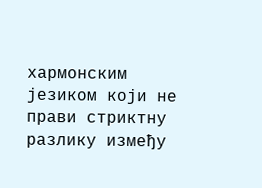хармонским језиком који не прави стриктну разлику између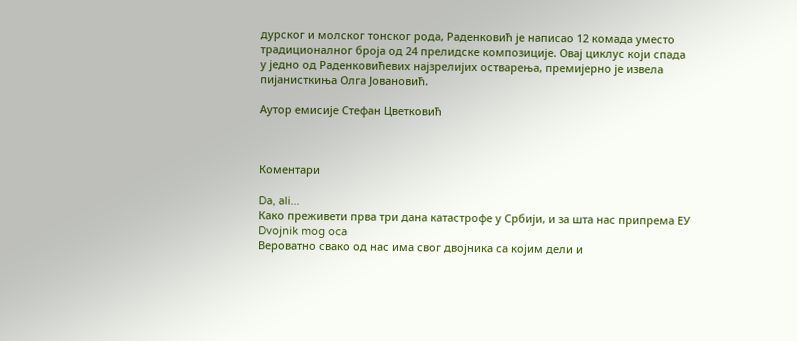дурског и молског тонског рода, Раденковић је написао 12 комада уместо традиционалног броја од 24 прелидске композиције. Овај циклус који спада у једно од Раденковићевих најзрелијих остварења, премијерно је извела пијанисткиња Олга Јовановић.

Аутор емисије Стефан Цветковић



Коментари

Da, ali...
Како преживети прва три дана катастрофе у Србији, и за шта нас припрема ЕУ
Dvojnik mog oca
Вероватно свако од нас има свог двојника са којим дели и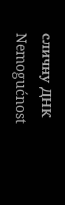сличну ДНК
Nemogućnost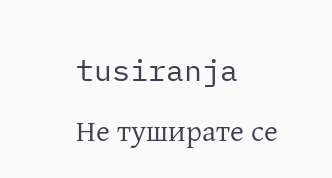tusiranja
Не туширате се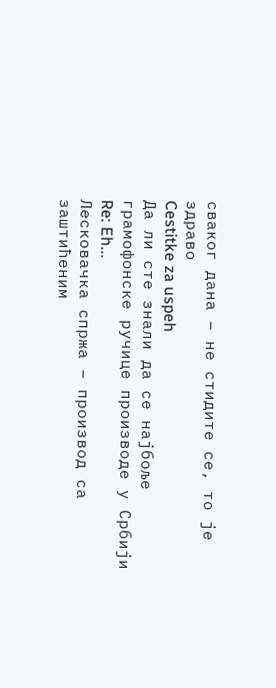сваког дана – не стидите се, то је здраво
Cestitke za uspeh
Да ли сте знали да се најбоље грамофонске ручице производе у Србији
Re: Eh...
Лесковачка спржа – производ са заштићеним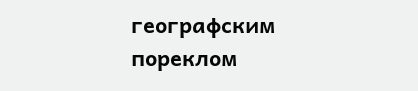географским пореклом